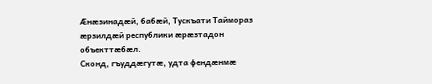Æнæзинадæй, бабæй, Тускъати Таймораз æрзилдæй республики æрæзтадон объекттæбæл.
Сконд, гъуддæгутæ, удта фендæнмæ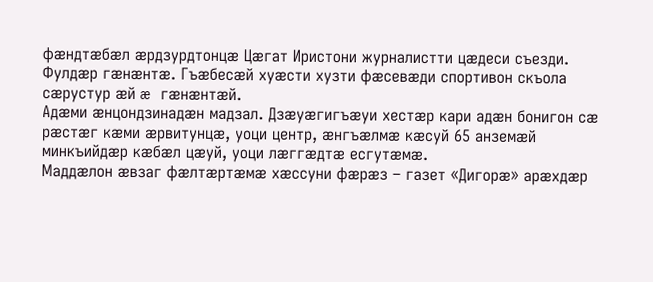фæндтæбæл æрдзурдтонцæ Цæгат Иристони журналистти цæдеси съезди.
Фулдæр гæнæнтæ. Гъæбесæй хуæсти хузти фæсевæди спортивон скъола сæрустур æй æ гæнæнтæй.
Адæми æнцондзинадæн мадзал. Дзæуæгигъæуи хестæр кари адæн бонигон сæ рæстæг кæми æрвитунцæ, уоци центр, æнгъæлмæ кæсуй 65 анземæй минкъийдæр кæбæл цæуй, уоци лæггæдтæ есгутæмæ.
Маддæлон æвзаг фæлтæртæмæ хæссуни фæрæз – газет «Дигорæ» арæхдæр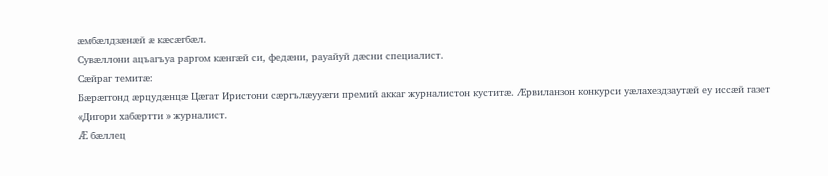æмбæлдзæнæй æ кæсæгбæл.
Сувæллони ацъагъуа раргом кæнгæй си, федæни, рауайуй дæсни специалист.
Сæйраг темитæ:
Бæрæггонд æрцудæнцæ Цæгат Иристони сæргълæууæги премий аккаг журналистон куститæ. Æрвиланзон конкурси уæлахездзаутæй еу иссæй газет «Дигори хабæртти » журналист.
Æ бæллец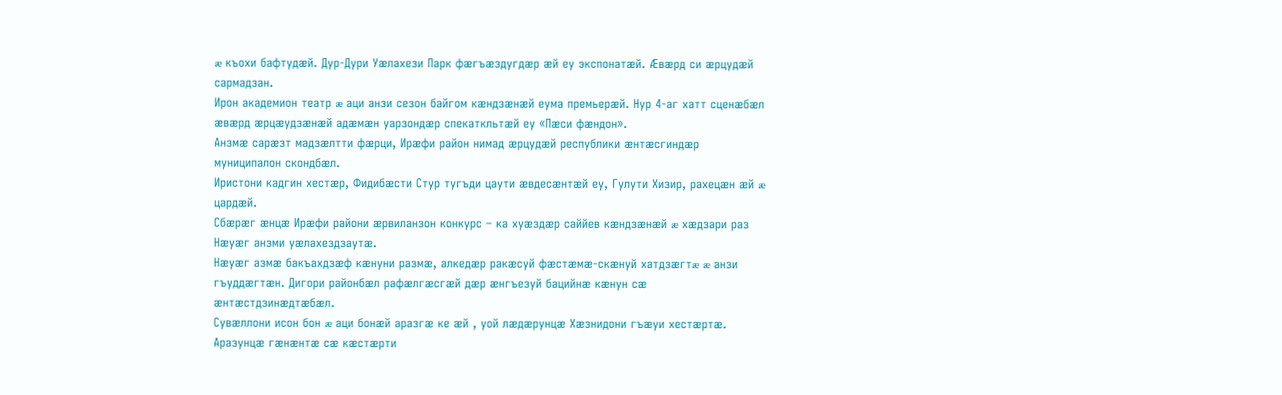æ къохи бафтудæй. Дур-Дури Уæлахези Парк фæгъæздугдæр æй еу экспонатæй. Æвæрд си æрцудæй сармадзан.
Ирон академион театр æ аци анзи сезон байгом кæндзæнæй еума премьерæй. Нур 4-аг хатт сценæбæл æвæрд æрцæудзæнæй адæмæн уарзондæр спекаткльтæй еу «Пæси фæндон».
Анзмæ сарæзт мадзæлтти фæрци, Ирæфи район нимад æрцудæй республики æнтæсгиндæр муниципалон скондбæл.
Иристони кадгин хестæр, Фидибæсти Стур тугъди цаути æвдесæнтæй еу, Гулути Хизир, рахецæн æй æ цардæй.
Сбæрæг æнцæ Ирæфи райони æрвиланзон конкурс – ка хуæздæр саййев кæндзæнæй æ хæдзари раз Нæуæг анзми уæлахездзаутæ.
Нæуæг азмæ бакъахдзæф кæнуни размæ, алкедæр ракæсуй фæстæмæ-скæнуй хатдзæгтæ æ анзи гъуддæгтæн. Дигори районбæл рафæлгæсгæй дæр æнгъезуй бацийнæ кæнун сæ æнтæстдзинæдтæбæл.
Сувæллони исон бон æ аци бонæй аразгæ ке æй , уой лæдæрунцæ Хæзнидони гъæуи хестæртæ. Аразунцæ гæнæнтæ сæ кæстæрти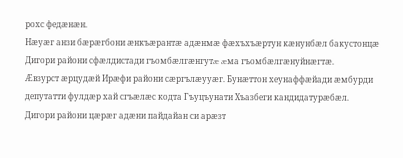рохс федæнæн.
Нæуæг анзи бæрæгбони æнкъæрантæ адæнмæ фæхъхъæртун кæнунбæл бакустонцæ Дигори райони сфæлдистади гъомбæлгæнгутæ æма гъомбæлгæнуйнæгтæ.
Æвзурст æрцудæй Ирæфи райони сæргълæууæг. Бунæттон хеунаффæйади æмбурди депутатти фулдæр хай сгъæлæс кодта Гъуцъунати Хъазбеги кандидатурæбæл.
Дигори райони цæрæг адæни пайдайан си арæзт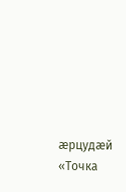æрцудæй «Точка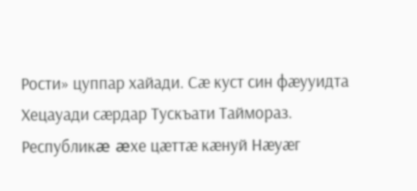Рости» цуппар хайади. Сæ куст син фæууидта Хецауади сæрдар Тускъати Таймораз.
Республикæ æхе цæттæ кæнуй Нæуæг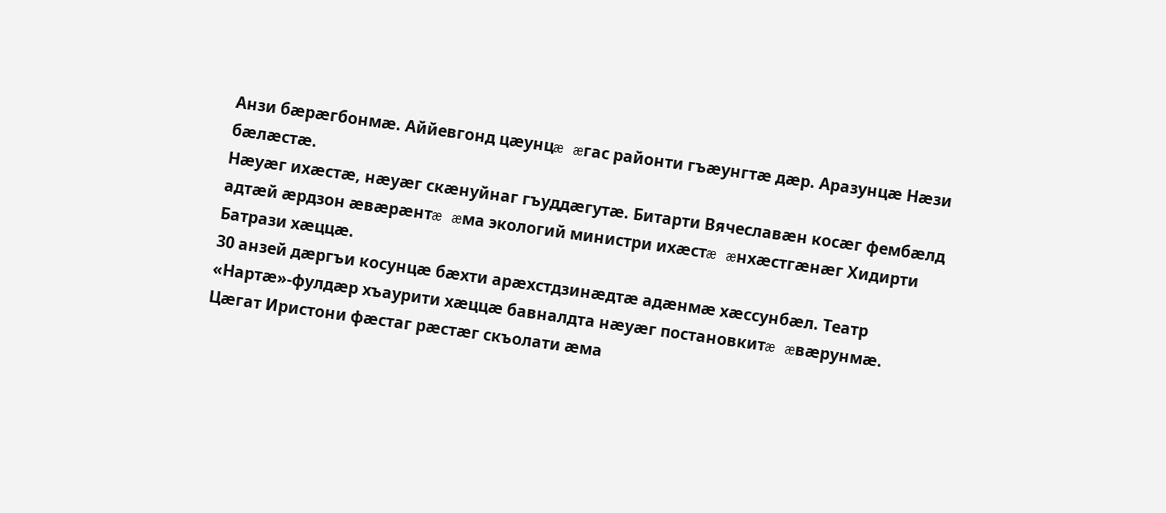Анзи бæрæгбонмæ. Аййевгонд цæунцæ æгас районти гъæунгтæ дæр. Аразунцæ Нæзи бæлæстæ.
Нæуæг ихæстæ, нæуæг скæнуйнаг гъуддæгутæ. Битарти Вячеславæн косæг фембæлд адтæй æрдзон æвæрæнтæ æма экологий министри ихæстæ æнхæстгæнæг Хидирти Батрази хæццæ.
30 анзей дæргъи косунцæ бæхти арæхстдзинæдтæ адæнмæ хæссунбæл. Театр «Нартæ»-фулдæр хъаурити хæццæ бавналдта нæуæг постановкитæ æвæрунмæ.
Цæгат Иристони фæстаг рæстæг скъолати æма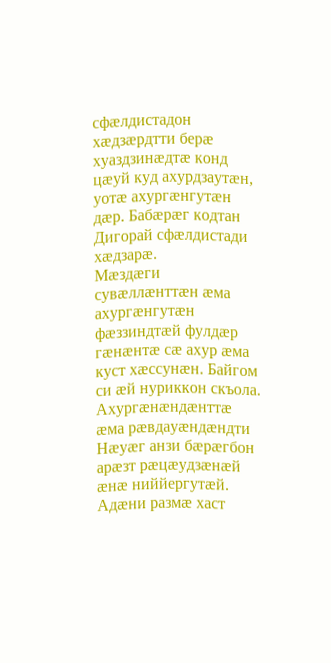сфæлдистадон хæдзæрдтти берæ хуаздзинæдтæ конд цæуй куд ахурдзаутæн, уотæ ахургæнгутæн дæр. Бабæрæг кодтан Дигорай сфæлдистади хæдзарæ.
Мæздæги сувæллæнттæн æма ахургæнгутæн фæззиндтæй фулдæр гæнæнтæ сæ ахур æма куст хæссунæн. Байгом си æй нуриккон скъола.
Ахургæнæндæнттæ æма рæвдауæндæндти Нæуæг анзи бæрæгбон арæзт рæцæудзæнæй æнæ ниййергутæй.
Адæни размæ хаст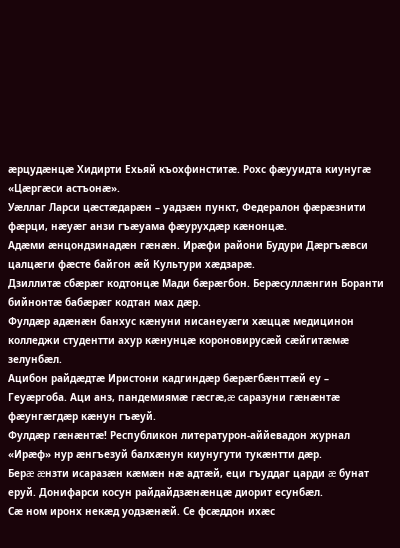æрцудæнцæ Хидирти Ехьяй къохфинститæ. Рохс фæууидта киунугæ «Цæргæси астъонæ».
Уæллаг Ларси цæстæдарæн – уадзæн пункт, Федералон фæрæзнити фæрци, нæуæг анзи гъæуама фæурухдæр кæнонцæ.
Адæми æнцондзинадæн гæнæн. Ирæфи райони Будури Дæргъæвси цалцæги фæсте байгон æй Культури хæдзарæ.
Дзиллитæ сбæрæг кодтонцæ Мади бæрæгбон. Берæсуллæнгин Боранти бийнонтæ бабæрæг кодтан мах дæр.
Фулдæр адæнæн банхус кæнуни нисанеуæги хæццæ медицинон колледжи студентти ахур кæнунцæ короновирусæй сæйгитæмæ зелунбæл.
Ацибон райдæдтæ Иристони кадгиндæр бæрæгбæнттæй еу – Геуæргоба. Аци анз, пандемиямæ гæсгæ,æ саразуни гæнæнтæ фæунгæгдæр кæнун гъæуй.
Фулдæр гæнæнтæ! Республикон литературон-аййевадон журнал «Ирæф» нур æнгъезуй балхæнун киунугути тукæнтти дæр.
Берæ æнзти исаразæн кæмæн нæ адтæй, еци гъуддаг царди æ бунат еруй. Донифарси косун райдайдзæнæнцæ диорит есунбæл.
Сæ ном иронх некæд уодзæнæй. Се фсæддон ихæс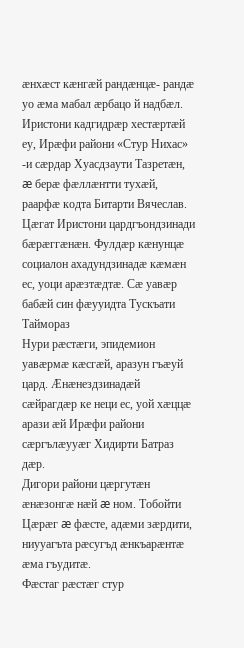æнхæст кæнгæй рандæнцæ- рандæ уо æма мабал æрбацо й надбæл.
Иристони кадгидрæр хестæртæй еу, Ирæфи райони «Стур Нихас» -и сæрдар Хуасдзаути Тазретæн, æ берæ фæллæнтти тухæй, раарфæ кодта Битарти Вячеслав.
Цæгат Иристони цардгъондзинади бæрæггæнæн. Фулдæр кæнунцæ социалон ахадундзинадæ кæмæн ес, уоци арæзтæдтæ. Сæ уавæр бабæй син фæууидта Тускъати Таймораз
Нури рæстæги, эпидемион уавæрмæ кæсгæй, аразун гъæуй цард. Æнæнездзинадæй сæйрагдæр ке неци ес, уой хæццæ арази æй Ирæфи райони сæргълæууæг Хидирти Батраз дæр.
Дигори райони цæргутæн æнæзонгæ нæй æ ном. Тобойти Цæрæг æ фæсте, адæми зæрдити, ниууагъта рæсугъд æнкъарæнтæ æма гъудитæ.
Фæстаг рæстæг стур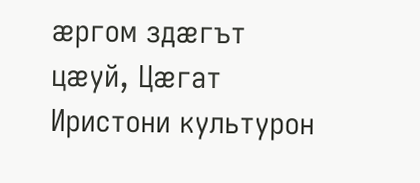æргом здæгът цæуй, Цæгат Иристони культурон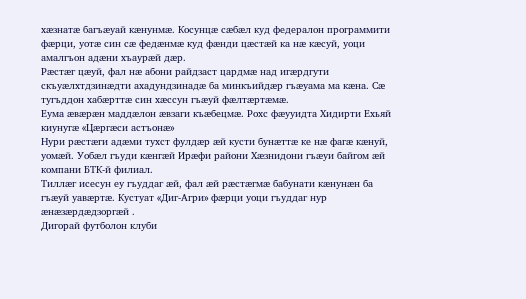хæзнатæ багъæуай кæнунмæ. Косунцæ сæбæл куд федералон программити фæрци, уотæ син сæ федæнмæ куд фæнди цæстæй ка нæ кæсуй, уоци амалгъон адæни хъаурæй дæр.
Рæстæг цæуй, фал нæ абони райдзаст цардмæ над игæрдгути скъуæлхтдзинæдти ахадундзинадæ ба минкъийдæр гъæуама ма кæна. Сæ тугъддон хабæрттæ син хæссун гъæуй фæлтæртæмæ.
Еума æвæрæн маддæлон æвзаги къæбецмæ. Рохс фæууидта Хидирти Ехьяй киунугæ «Цæргæси астъонæ»
Нури рæстæги адæми тухст фулдæр æй кусти бунæттæ ке нæ фагæ кæнуй, уомæй. Уобæл гъуди кæнгæй Ирæфи райони Хæзнидони гъæуи байгом æй компани БТК-й филиал.
Тиллæг исесун еу гъуддаг æй, фал æй рæстæгмæ бабунати кæнунæн ба гъæуй уавæртæ. Кустуат «Диг-Агри» фæрци уоци гъуддаг нур æнæзæрдæдзоргæй .
Дигорай футболон клуби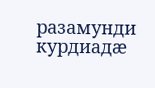разамунди курдиадæ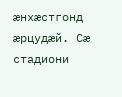æнхæстгонд æрцудæй. Сæ стадиони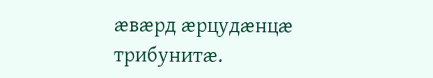æвæрд æрцудæнцæ трибунитæ.